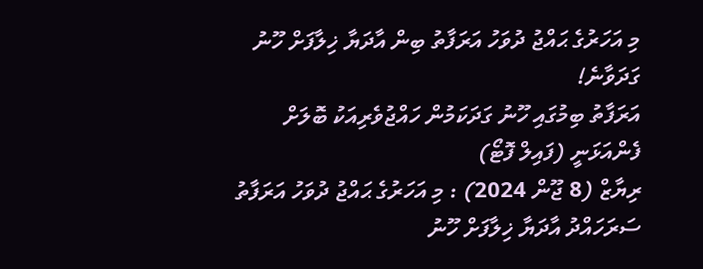މި އަހަރުގެ ޙައްޖު ދުވަހު އަރަފާތު ބިން އާދަޔާ ޚިލާފަށް ހޫނު ގަދަވާނެ!
އަރަފާތު ބިމުގައި ހޫނު ގަދަކަމުން ހައްޖުވެރިއަކު ބޮލަށް ފެންއަޅަނީ (ފައިލް ފޮޓޯ)
ރިޔާޒް (8 ޖޫން 2024) : މި އަހަރުގެ ޙައްޖު ދުވަހު އަރަފާތު ސަރަހައްދު އާދަޔާ ޚިލާފަށް ހޫނު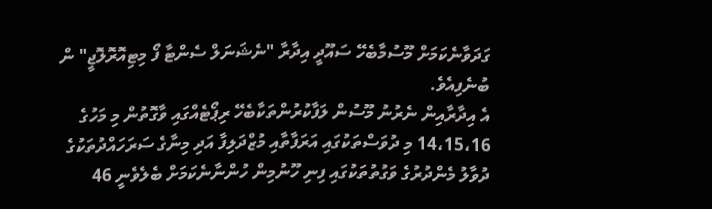ގަދަވާނެކަމަށް މޫސުމާބެހޭ ސައޫދީ އިދާރާ "ނެޝަނަލް ސެންޓާ ފޯ މިޓިއޮރޮލޮޖީ" ން ބުނެފިއެވެ.
އެ އިދާރާއިން ނެރުނު މޫސުން ލަފާކުރުންތަކާބެހޭ ރިޕޯޓެއްގައި ވާގޮތުން މި މަހުގެ 14،15،16 މި ދުވަސްތަކުގައި އަރަފާތާއި މުޒްދަލިފާ އަދި މިނާގެ ސަރަހައްދުތަކުގެ ދުވާލު މެންދުރުގެ ވަގުތުތަކުގައި ފިނި ހޫނުމިން ހުންނާނެކަމަށް ބެލެވެނީ 46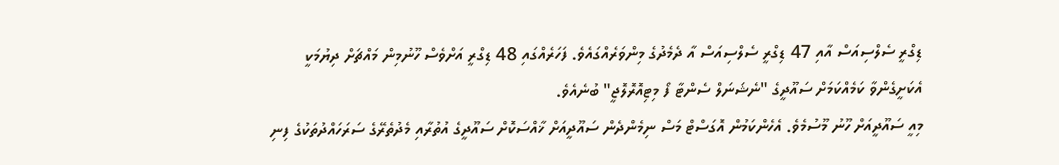ޑިގްރީ ސެލްސިއަސް އާއި 47 ޑިގްރީ ސެލްސިއަސް އާ ދެމެދުގެ މިންވަރެއްގައެވެ. ފަހަރެއްގައި 48 ޑިގްރީ އަށްވެސް ހޫނުމިން މައްޗަށް ދިޔުމަކީ އެކަށީގެންވާ ކަމެއްކަމަށް ސައޫދީގެ "ނެޝަނަލް ސެންޓާ ފޯ މިޓިއޮރޮލޮޖީ" ބުނެއެވެ.
މިއީ ސައޫދީއަށް ހޫނު މޫސުމެވެ. އެހެންކަމުން އޮގަސްޓް މަސް ނިމެންދެން ސައޫދީއަށް ޚާއްސަކޮށް ސައޫދީގެ އުތުރާއި މެދުތެރޭގެ ސަރަހައްދުތަކުގެ ފިނި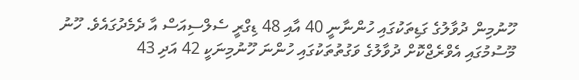ހޫނުމިން ދުވާލުގެ ގަޑިތަކުގައި ހުންނާނީ 40 އާއި 48 ޑިގްރީ ސެލްސިއަސް އާ ދެމެދުގައެވެ. ހޫނު މޫސުމުގައި އެވްރެޖްކޮށް ދުވާލުގެ ވަގުތުތަކުގައި ހުންނަ ހޫނުމިނަކީ 42 އަދި 43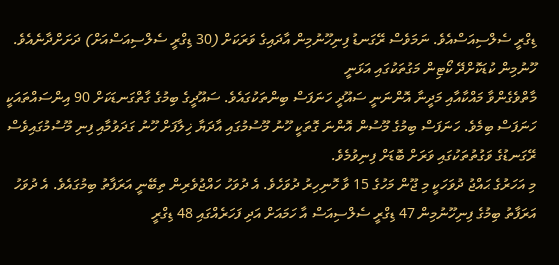ޑިގްރީ ސެލްސިއަސްއެވެ. ނަމަވެސް ރޭގަނޑު ފިނިހޫނުމިން އާދައިގެ ވަރަކަށް (30 ޑިގްރީ ސެލްސިއަސްއަށް) ދަށަށްދާނެއެވެ.
ހޫނުމިން ކުޑަކޮށްދޭ ކޯޓިން މަގުތަކުގައި އަޅަނީ
މާތްވެގެންވާ މައްކާއާއި މަދީނާ އޮންނަނީ ސައޫދީ ހަނަފަސް ބިންތަކުގައެވެ. ސައޫދީގެ ބިމުގެ ގާތްގަނޑަކަށް 90 އިންސައްތައަކީ ހަނަފަސް ބިމެވެ. ހަނަފަސް ބިމުގެ މޫސުން އޮންނަ ގޮތަކީ ހޫނު މޫސުމުގައި އާދަޔާ ޚިލާފަށް ހޫނު ގަދަވުމާއި ފިނި މޫސުމުގައިވެސް ރޭގަނޑުގެ ވަގުތުތަކުގައި ވަރަށް ބޮޑަށް ފިނިވުމެވެ.
މި އަހަރުގެ ޙައްޖު ދުވަހަކީ މި ޖޫން މަހުގެ 15 ވާ ހޮނިހިރު ދުވަހެވެ. އެ ދުވަހު ހައްޖުވެރިން ތިބޭނީ އަރަފާތު ބިމުގައެވެ. އެ ދުވަހު އަރަފާތު ބިމުގެ ފިނިހޫނުމިން 47 ޑިގްރީ ސެލްސިއަސް އާ ހަމައަށް އަދި ފަހަރެއްގައި 48 ޑިގްރީ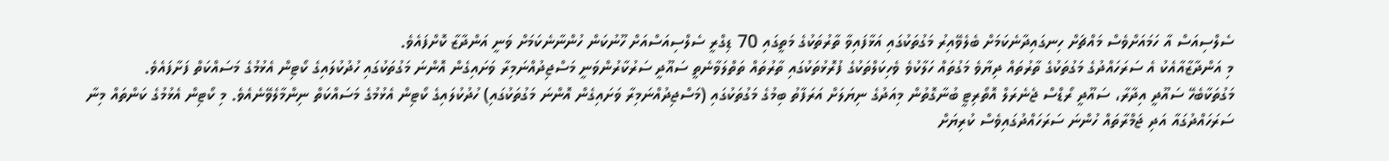ސެލްސިއަސް އާ ހަމައަށްވެސް މައްޗަށް ހިނގައިދާނެކަމަށް ބެލެވޭއިރު މަގުތަކުގައި އަޅާފައިވާ ތާރުތަކުގެ މަތީގައި 70 ޑިގްރީ ސެލްސިއަސްއަށް ހޫނުކަން ހުންނާނެކަމަށް ވަނީ އަންދާޒާ ކޮށްފައެވެ.
މި އަންދާޒާއާއެކު އެ ސަރަހައްދުގެ މަގުތަކުގެ ތާރުތައް ދިޔާވެ މަގުތައް ހަލާކުވެ ވެހިކަލްތަކުގެ ފުރޮޅުތަކުގައި ތާރުތައް ތަތްލަވާނެތީ ސައޫދީ ސަރުކާރުންވަނީ މަސްޖިދުއްނަމިރާ ވަށައިގެން އޮންނަ މަގުތަކުގައި ހުދުކުލައިގެ ކޯޓިން އެޅުމުގެ މަސައްކަތް ފަށާފައެވެ.
މަގުތަކާބެހޭ ސައޫދީ އިދާރާ، ސައޫދީ ރޯޑްސް ޖެނެރަލް އޮތޯރިޓީ ބުނާގޮތުން މިއަދުގެ ނިޔަލަށް އަރަފާތު ބިމުގެ މަގުތަކުގައި (މަސްޖިދުއްނަމިރާ ވަށައިގެން އޮންނަ މަގުތަކުގައި) ހުދުކުލައިގެ ކޯޓިން އެޅުމުގެ މަސައްކަތް ނިންމާލެވޭނެއެވެ. މި ކޯޓިން އެޅުމުގެ ކަންތައް މިނާ ސަރަހައްދުގައާ އަދި ޖަމްރާތައް ހުންނަ ސަރަހައްދުގައިވެސް ކުރިޔަށް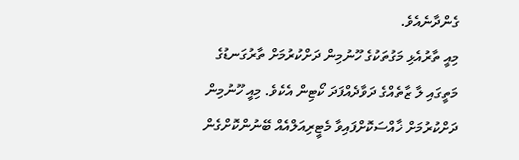ގެންދާނެއެވެ.
މިއީ ތާރުއެޅި މަގުތަކުގެ ހޫނުމިން ދަށްކުރުމަށް ތާރުގަނޑުގެ މަތީގައި ލާ ޒާތެއްގެ ދަވާދެއްފަދަ ކޯޓިން އެކެވެ. މިއީ ހޫނުމިން ދަށްކުރުމަށް ޚާއްސަކޮށްފައިވާ މެޓީރިއަލްއެއް ބޭނުންކޮށްގެން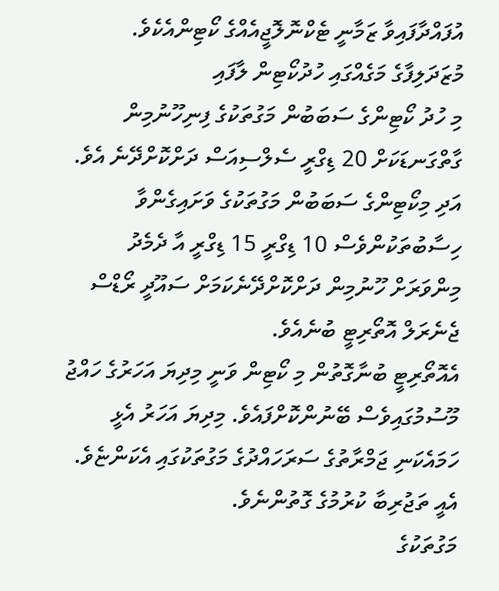އުފައްދާފައިވާ ޒަމާނީ ޓެކްނޮލޮޖީއެއްގެ ކޯޓިންއެކެވެ.
މުޒަދަލިފާގެ މަގެއްގައި ހުދުކޯޓިން ލާފައި
މި ހުދު ކޯޓިންގެ ސަބަބުން މަގުތަކުގެ ފިނިހޫނުމިން ގާތްގަނޑަކަށް 20 ޑިގްރީ ސެލްސިއަސް ދަށްކޮށްދޭނެ އެވެ. އަދި މިކޯޓިންގެ ސަބަބުން މަގުތަކުގެ ވަށައިގެންވާ ހިސާބުތަކުންވެސް 10 ޑިގްރީ 15 ޑިގްރީ އާ ދެމެދު މިންވަރަށް ހޫނުމިން ދަށްކޮށްދޭނެކަމަށް ސައޫދީ ރޯޑްސް ޖެނެރަލް އޮތޯރިޓީ ބުނެއެވެ.
އެއޮތޯރިޓީ ބުނާގޮތުން މި ކޯޓިން ވަނީ މިދިޔަ އަހަރުގެ ހައްޖު މޫސުމުގައިވެސް ބޭނުންކޮށްފައެވެ. މިދިޔަ އަހަރު އެޅީ ހަމައެކަނި ޖަމްރާތުގެ ސަރަހައްދުގެ މަގުތަކުގައި އެކަންޏެވެ. އެއީ ތަޖުރިބާ ކުރުމުގެ ގޮތުންނެވެ.
މަގުތަކުގެ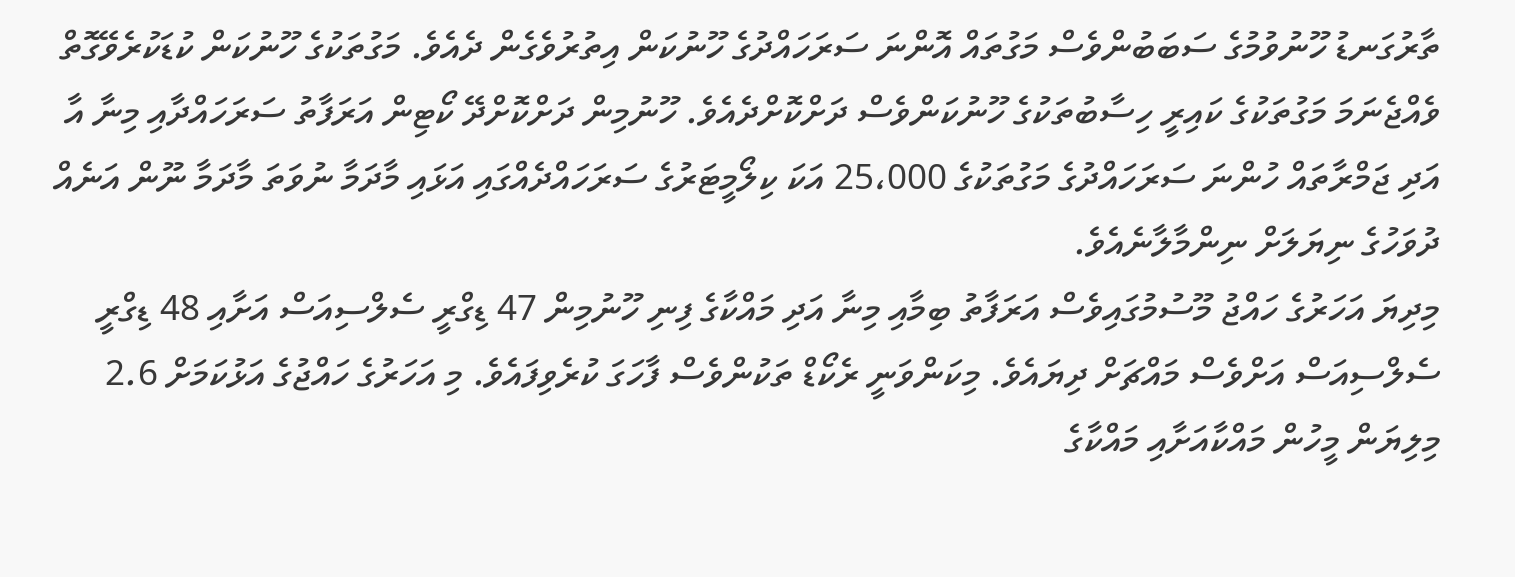ތާރުގަނޑު ހޫނުވުމުގެ ސަބަބުންވެސް މަގުތައް އޮންނަ ސަރަހައްދުގެ ހޫނުކަން އިތުރުވެގެން ދެއެވެ. މަގުތަކުގެ ހޫނުކަން ކުޑަކުރެވޭގޮތް ވެއްޖެނަމަ މަގުތަކުގެ ކައިރީ ހިސާބުތަކުގެ ހޫނުކަންވެސް ދަށްކޮށްދެއެވެ. ހޫނުމިން ދަށްކޮށްދޭ ކޯޓިން އަރަފާތު ސަރަހައްދާއި މިނާ އާ އަދި ޖަމްރާތައް ހުންނަ ސަރަހައްދުގެ މަގުތަކުގެ 25،000 އަކަ ކިލޯމީޓަރުގެ ސަރަހައްދެއްގައި އަޅައި މާދަމާ ނުވަތަ މާދަމާ ނޫން އަނެއް ދުވަހުގެ ނިޔަލަށް ނިންމާލާނެއެވެ.
މިދިޔަ އަހަރުގެ ހައްޖު މޫސުމުގައިވެސް އަރަފާތު ބިމާއި މިނާ އަދި މައްކާގެ ފިނި ހޫނުމިން 47 ޑިގްރީ ސެލްސިއަސް އަށާއި 48 ޑިގްރީ ސެލްސިއަސް އަށްވެސް މައްޗަށް ދިޔައެވެ. މިކަންވަނީ ރެކޯޑް ތަކުންވެސް ފާހަގަ ކުރެވިފައެވެ. މި އަހަރުގެ ހައްޖުގެ އަޅުކަމަށް 2.6 މިލިޔަން މީހުން މައްކާއަށާއި މައްކާގެ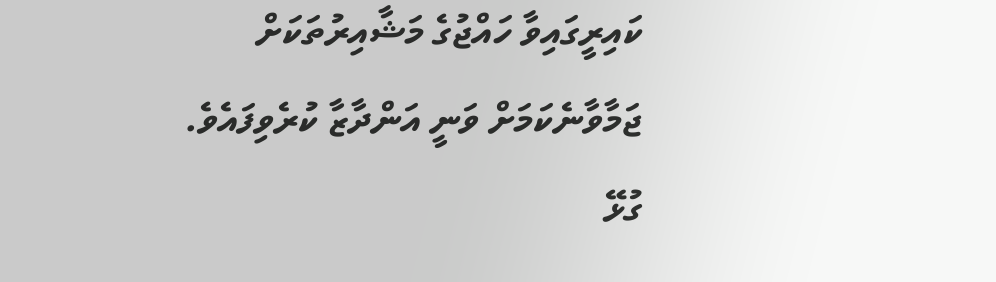ކައިރީގައިވާ ހައްޖުގެ މަޝާއިރުތަކަށް ޖަމާވާނެކަމަށް ވަނީ އަންދާޒާ ކުރެވިފައެވެ.
ގުޅޭ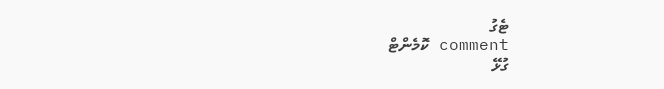ޓެގު
comment ކޮމެންޓް
ގުޅޭ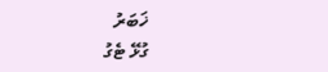ޚަބަރު
ގުޅޭ ޓެގު